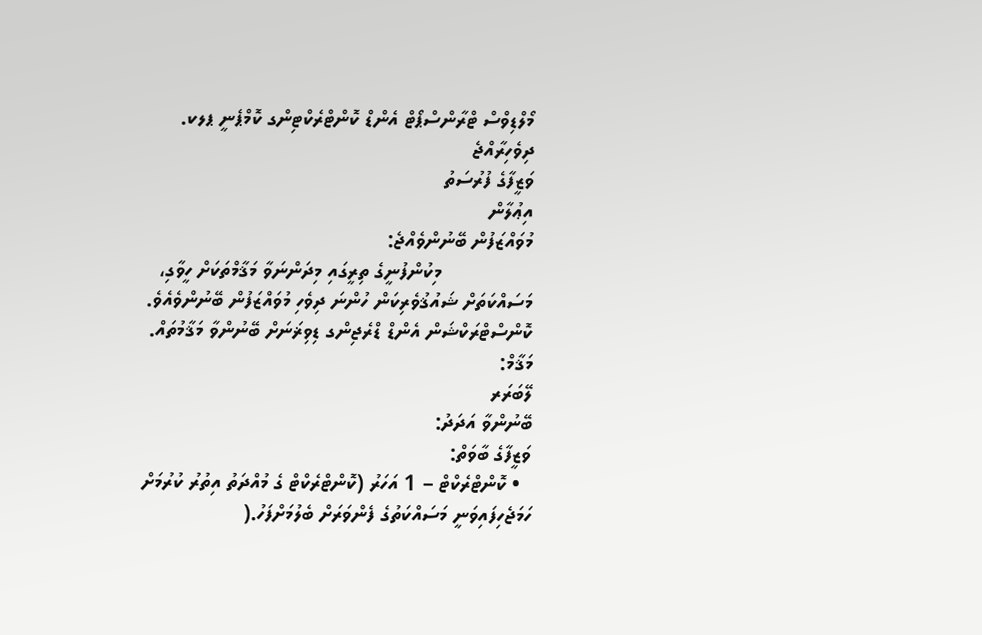މޯލްޑިވްސް ޓްރާންސްޕޯޓް އެންޑް ކޮންޓްރެކްޓިންގ ކޮމްޕެނީ ޕލކ.
ދިވެހިރާއްޖެ
ވަޒީފާގެ ފުރުސަތު
އިޢުލާން
މުވައްޒަފުން ބޭނުންވެއްޖެ:
                މިކުންފުނީގެ ތިރީގައި މިދަންނަވާ މަޤާމްތަކަށް ހީވާގި، މަސައްކަތަށް ޝައުޤުވެރިކަން ހުންނަ ދިވެހި މުވައްޒަފުން ބޭނުންވެއެވެ.
ކޮންސްޓްރަކްޝަން އެންޑް ޑްރެޖިންގ ޑިވިޜަނަށް ބޭނުންވާ މަޤާމުތައް.
މަޤާމް:
ލޭބަރަރ
ބޭނުންވާ އަދަދު:
ވަޒީފާގެ ބާވަތް:
  • ކޮންޓްރެކްޓް – 1 އަހަރު (ކޮންޓްރެކްޓް ގެ މުއްދަތު އިތުރު ކުރުމަށް ހަމަޖެހިފައިވަނީ މަސައްކަތުގެ ފެންވަރަށް ބެލުމަށްފަހު.(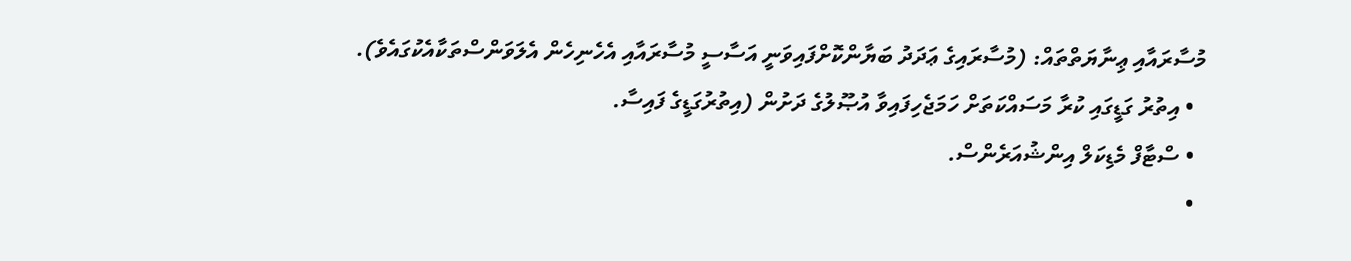މުސާރައާއި ޢިނާޔަތްތައް: (މުސާރައިގެ ޢަދަދު ބަޔާންކޮށްފައިވަނީ އަސާސީ މުސާރައާއި އެހެނިހެން އެލަވަންސްތަކާއެކުގައެވެ).
  • އިތުރު ގަޑީގައި ކުރާ މަސައްކަތަށް ހަމަޖެހިފައިވާ އުޞޫލުގެ ދަށުން (އިތުރުގަޑީގެ ފައިސާ.
  • ސްޓާފް މެޑިކަލް އިންޝުއަރެންސް.
  •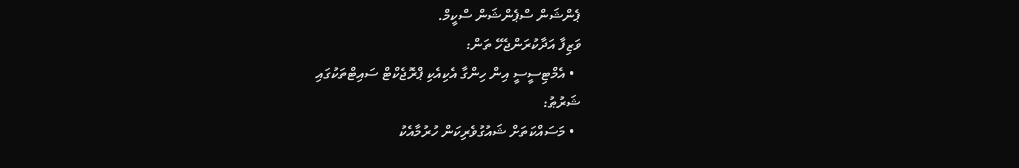ޕެންޝަން ސްޕެންޝަން ސްކީމް.
ވަޒިފާ އަދާކުރަންޖެހޭ ތަން:
  • އެމްޓިސީސީ އިން ހިންގާ އެކިއެކި ޕްރޮޖެކްޓް ސައިޓްތަކުގައި
ޝަރުޠު:
  • މަސައްކަތަށް ޝައުގުވެރިކަން ހުރުމާއެކު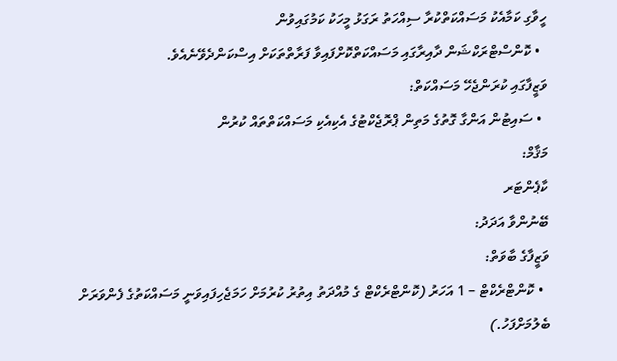ހީވާގި ކަމާއެކު މަސައްކަތްކުރާ ސިއްހަތު ރަގަޅު މީހަކު ކަމުގައިވުން
  • ކޮންސްޓްރަކްޝަން ދާއިރާގައި މަސައްކަތްކޮށްފައިވާ ފަރާތްތަކަށް އިސްކަންދެވޭނެއެވެ.
ވަޒީފާގައި ކުރަންޖެހޭ މަސައްކަތް:
  • ސައިޓުން އަންގާ ގޮތުގެ މަތިން ޕްރޮޖެކްޓުގެ އެކިއެކި މަސައްކަތްތައް ކުރުން
މަޤާމް:
ކާޕެންޓަރ
ބޭނުންވާ އަދަދު:
ވަޒީފާގެ ބާވަތް:
  • ކޮންޓްރެކްޓް – 1 އަހަރު (ކޮންޓްރެކްޓް ގެ މުއްދަތު އިތުރު ކުރުމަށް ހަމަޖެހިފައިވަނީ މަސައްކަތުގެ ފެންވަރަށް ބެލުމަށްފަހު.)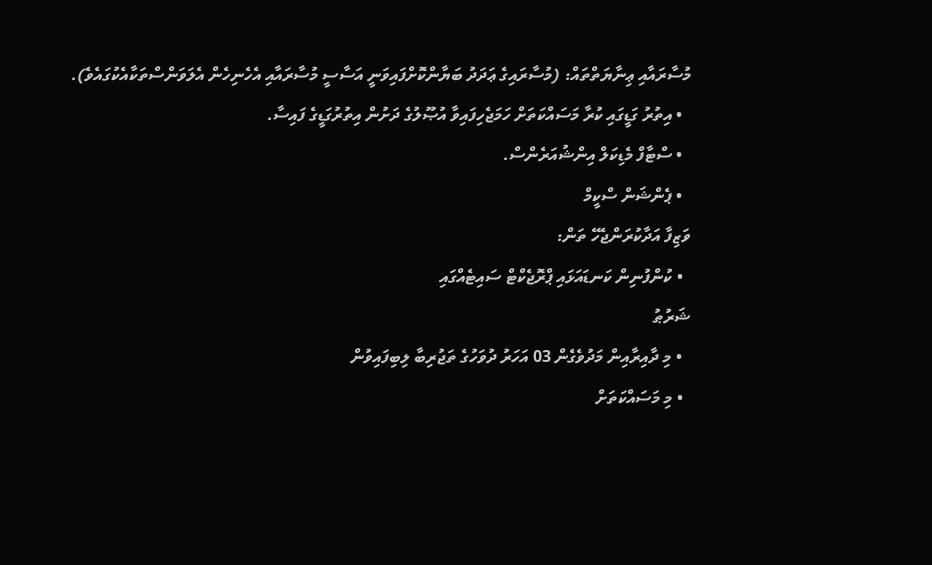މުސާރައާއި ޢިނާޔަތްތައް: (މުސާރައިގެ ޢަދަދު ބަޔާންކޮށްފައިވަނީ އަސާސީ މުސާރައާއި އެހެނިހެން އެލަވަންސްތަކާއެކުގައެވެ).
  • އިތުރު ގަޑީގައި ކުރާ މަސައްކަތަށް ހަމަޖެހިފައިވާ އުޞޫލުގެ ދަށުން އިތުރުގަޑީގެ ފައިސާ.
  • ސްޓާފް މެޑިކަލް އިންޝުއަރެންސް.
  • ޕެންޝަން ސްކީމް
ވަޒިފާ އަދާކުރަންޖެހޭ ތަން:
  • ކުންފުނިން ކަނޑައަޅައި ޕްރޮޖެކްޓް ސައިޓެއްގައި
ޝަރުޠު
  • މި ދާއިރާއިން މަދުވެގެން 03 އަހަރު ދުވަހުގެ ތަޖުރިބާ ލިބިފައިވުން
  • މި މަސައްކަތަށް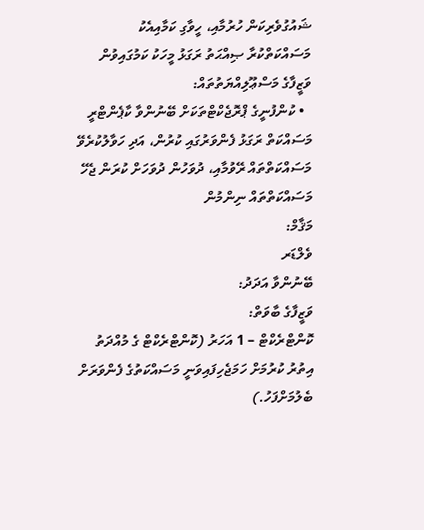ޝައުގުވެރިކަން ހުރުމާއި، ހީވާގި ކަމާއިއެކު މަސައްކަތްކުރާ ޞިއްޙަތު ރަގަޅު މީހަކު ކަމުގައިވުން
ވަޒީފާގެ މަސްޢޫލިއްޔަތުތައް:
  • ކުންފުނީގެ ޕްރޮޖެކްޓްތަކަށް ބޭނުންވާ ކާޕެންޓްރީ މަސައްކަތް ރަގަޅު ފެންވަރުގައި ކުރުން، އަދި ހަވާލުކުރެވޭ މަސައްކަތްތައް ރޭވުމާއި، ދުވަހުން ދުވަހަށް ކުރަން ޖެހޭ މަސައްކަތްތައް ނިންމުން
މަޤާމް:
ވެލްޑަރ
ބޭނުންވާ އަދަދު:
ވަޒީފާގެ ބާވަތް:
ކޮންޓްރެކްޓް – 1 އަހަރު (ކޮންޓްރެކްޓް ގެ މުއްދަތު އިތުރު ކުރުމަށް ހަމަޖެހިފައިވަނީ މަސައްކަތުގެ ފެންވަރަށް ބެލުމަށްފަހު.)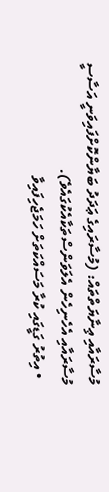މުސާރައާއި ޢިނާޔަތްތައް: (މުސާރައިގެ ޢަދަދު ބަޔާންކޮށްފައިވަނީ އަސާސީ މުސާރައާއި އެހެނިހެން އެލަވަންސްތަކާއެކުގައެވެ).
  • އިތުރު ގަޑީގައި ކުރާ މަސައްކަތަށް ހަމަޖެހިފައިވާ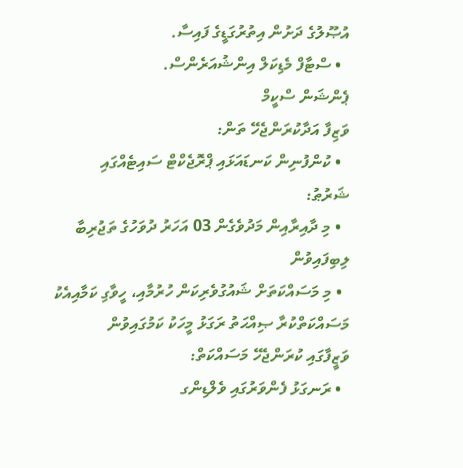އުޞޫލުގެ ދަށުން އިތުރުގަޑީގެ ފައިސާ.
  • ސްޓާފް މެޑިކަލް އިންޝުއަރެންސް.
ޕެންޝަން ސްކީމް
ވަޒިފާ އަދާކުރަންޖެހޭ ތަން:
  • ކުންފުނިން ކަނޑައަޅައި ޕްރޮޖެކްޓް ސައިޓެއްގައި
ޝަރުޠު:
  • މި ދާއިރާއިން މަދުވެގެން 03 އަހަރު ދުވަހުގެ ތަޖުރިބާ ލިބިފައިވުން
  • މި މަސައްކަތަށް ޝައުގުވެރިކަން ހުރުމާއި، ހީވާގި ކަމާއިއެކު މަސައްކަތްކުރާ ޞިއްޙަތު ރަގަޅު މީހަކު ކަމުގައިވުން
ވަޒީފާގައި ކުރަންޖެހޭ މަސައްކަތް:
  • ރަނގަޅު ފެންވަރުގައި ވެލްޑިންގ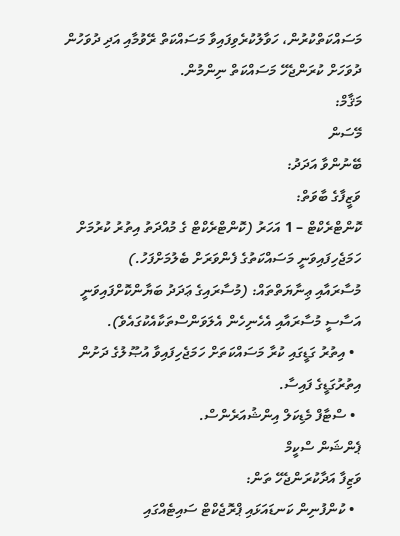މަސައްކަތްކުރުން، ހަވާލުކުރެވިފައިވާ މަސައްކަތް ރޭވުމާއި އަދި ދުވަހުން ދުވަހަށް ކުރަންޖެހޭ މަސައްކަތް ނިންމުން.
މަޤާމް:
މޭސަން
ބޭނުންވާ އަދަދު:
ވަޒީފާގެ ބާވަތް:
ކޮންޓްރެކްޓް – 1 އަހަރު (ކޮންޓްރެކްޓް ގެ މުއްދަތު އިތުރު ކުރުމަށް ހަމަޖެހިފައިވަނީ މަސައްކަތުގެ ފެންވަރަށް ބެލުމަށްފަހު.)
މުސާރައާއި ޢިނާޔަތްތައް: (މުސާރައިގެ ޢަދަދު ބަޔާންކޮށްފައިވަނީ އަސާސީ މުސާރައާއި އެހެނިހެން އެލަވަންސްތަކާއެކުގައެވެ).
  • އިތުރު ގަޑީގައި ކުރާ މަސައްކަތަށް ހަމަޖެހިފައިވާ އުޞޫލުގެ ދަށުން އިތުރުގަޑީގެ ފައިސާ.
  • ސްޓާފް މެޑިކަލް އިންޝުއަރެންސް.
ޕެންޝަން ސްކީމް
ވަޒިފާ އަދާކުރަންޖެހޭ ތަން:
  • ކުންފުނިން ކަނޑައަޅައި ޕްރޮޖެކްޓް ސައިޓެއްގައި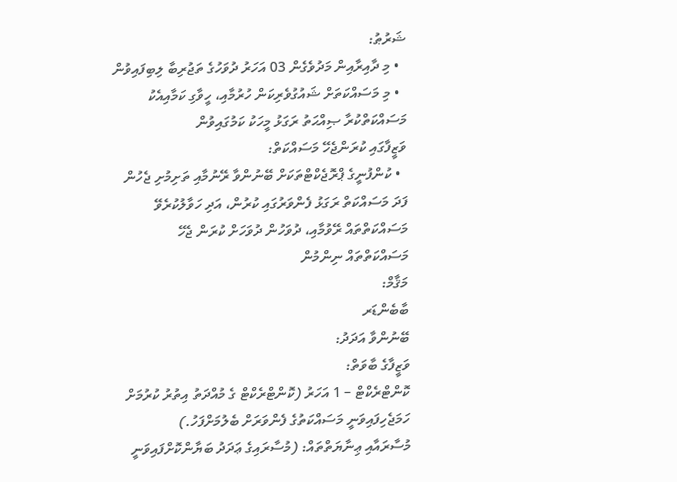ޝަރުޠު:
  • މި ދާއިރާއިން މަދުވެގެން 03 އަހަރު ދުވަހުގެ ތަޖުރިބާ ލިބިފައިވުން
  • މި މަސައްކަތަށް ޝައުގުވެރިކަން ހުރުމާއި، ހީވާގި ކަމާއިއެކު މަސައްކަތްކުރާ ޞިއްޙަތު ރަގަޅު މީހަކު ކަމުގައިވުން
ވަޒީފާގައި ކުރަންޖެހޭ މަސައްކަތް:
  • ކުންފުނީގެ ޕްރޮޖެކްޓްތަކަށް ބޭނުންވާ ރޭނުމާއި ތަށިމުށި ޖެހުން ފަދަ މަސައްކަތް ރަގަޅު ފެންވަރުގައި ކުރުން، އަދި ހަވާލުކުރެވޭ މަސައްކަތްތައް ރޭވުމާއި، ދުވަހުން ދުވަހަށް ކުރަން ޖެހޭ މަސައްކަތްތައް ނިންމުން
މަޤާމް:
ބާބެންޑަރ
ބޭނުންވާ އަދަދު:
ވަޒީފާގެ ބާވަތް:
ކޮންޓްރެކްޓް – 1 އަހަރު (ކޮންޓްރެކްޓް ގެ މުއްދަތު އިތުރު ކުރުމަށް ހަމަޖެހިފައިވަނީ މަސައްކަތުގެ ފެންވަރަށް ބެލުމަށްފަހު.)
މުސާރައާއި ޢިނާޔަތްތައް: (މުސާރައިގެ ޢަދަދު ބަޔާންކޮށްފައިވަނީ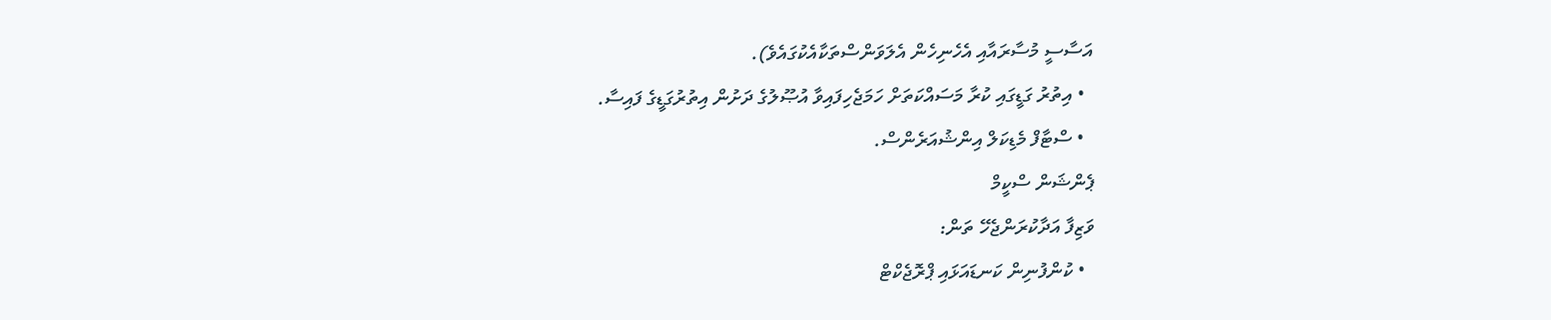އަސާސީ މުސާރައާއި އެހެނިހެން އެލަވަންސްތަކާއެކުގައެވެ).
  • އިތުރު ގަޑީގައި ކުރާ މަސައްކަތަށް ހަމަޖެހިފައިވާ އުޞޫލުގެ ދަށުން އިތުރުގަޑީގެ ފައިސާ.
  • ސްޓާފް މެޑިކަލް އިންޝުއަރެންސް.
ޕެންޝަން ސްކީމް
ވަޒިފާ އަދާކުރަންޖެހޭ ތަން:
  • ކުންފުނިން ކަނޑައަޅައި ޕްރޮޖެކްޓް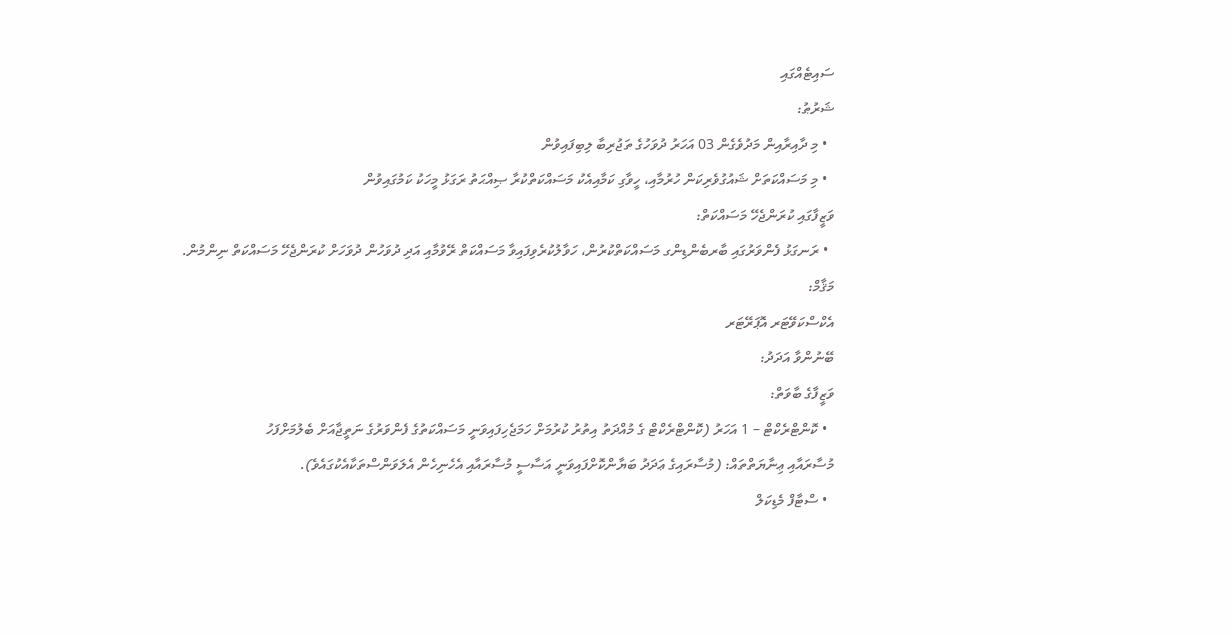ސައިޓެއްގައި
ޝަރުޠު:
  • މި ދާއިރާއިން މަދުވެގެން 03 އަހަރު ދުވަހުގެ ތަޖުރިބާ ލިބިފައިވުން
  • މި މަސައްކަތަށް ޝައުގުވެރިކަން ހުރުމާއި، ހީވާގި ކަމާއިއެކު މަސައްކަތްކުރާ ޞިއްޙަތު ރަގަޅު މީހަކު ކަމުގައިވުން
ވަޒީފާގައި ކުރަންޖެހޭ މަސައްކަތް:
  • ރަނގަޅު ފެންވަރުގައި ބާރބެންޑިންގ މަސައްކަތްކުރުން، ހަވާލުކުރެވިފައިވާ މަސައްކަތް ރޭވުމާއި އަދި ދުވަހުން ދުވަހަށް ކުރަންޖެހޭ މަސައްކަތް ނިންމުން.
މަޤާމް:
އެކްސްކަވޭޓަރ އޮޕަރޭޓަރ
ބޭނުންވާ އަދަދު:
ވަޒީފާގެ ބާވަތް:
  • ކޮންޓްރެކްޓް – 1 އަހަރު (ކޮންޓްރެކްޓް ގެ މުއްދަތު އިތުރު ކުރުމަށް ހަމަޖެހިފައިވަނީ މަސައްކަތުގެ ފެންވަރުގެ ނަތީޖާއަށް ބެލުމަށްފަހު
މުސާރައާއި ޢިނާޔަތްތައް: (މުސާރައިގެ ޢަދަދު ބަޔާންކޮށްފައިވަނީ އަސާސީ މުސާރައާއި އެހެނިހެން އެލަވަންސްތަކާއެކުގައެވެ).
  • ސްޓާފް މެޑިކަލް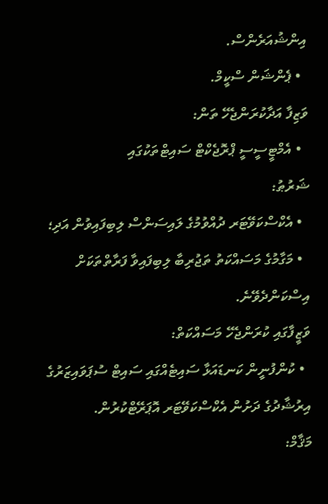އިންޝުއަރެންސް.
  • ޕެންޝަން ސްކީމް.
ވަޒިފާ އަދާކުރަންޖެހޭ ތަން:
  • އެމްޓީސީސީ ޕްރޮޖެކްޓް ސައިޓްތަކުގައި
ޝަރުޠު:
  • އެކްސްކަވޭޓަރ ދުއްވުމުގެ ލައިސަންސް ލިބިފައިވުން އަދި؛
  • މަގާމުގެ މަސައްކަތު ތަޖުރިބާ ލިބިފައިވާ ފަރާތްތަކަށް އިސްކަންދެވޭނެ.
ވަޒީފާގައި ކުރަންޖެހޭ މަސައްކަތް:
  • ކުންފުނީން ކަނޑައަޅާ ސައިޓެއްގައި ސައިޓް ސުޕަވައިޒަރުގެ އިރުޝާދުގެ ދަށުން އެކްސްކަވޭޓަރ އޮޕަރޭޓްކުރުން.
މަޤާމް: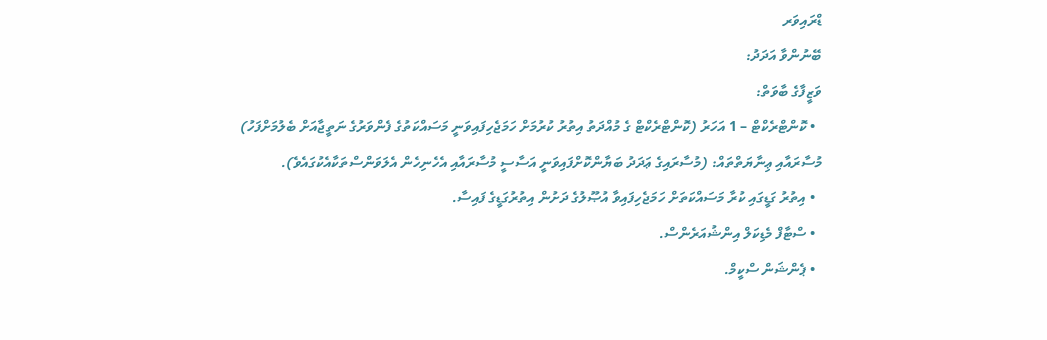ޑްރައިވަރ
ބޭނުންވާ އަދަދު:
ވަޒީފާގެ ބާވަތް:
  • ކޮންޓްރެކްޓް – 1 އަހަރު (ކޮންޓްރެކްޓް ގެ މުއްދަތު އިތުރު ކުރުމަށް ހަމަޖެހިފައިވަނީ މަސައްކަތުގެ ފެންވަރުގެ ނަތީޖާއަށް ބެލުމަށްފަހު)
މުސާރައާއި ޢިނާޔަތްތައް: (މުސާރައިގެ ޢަދަދު ބަޔާންކޮށްފައިވަނީ އަސާސީ މުސާރައާއި އެހެނިހެން އެލަވަންސްތަކާއެކުގައެވެ).
  • އިތުރު ގަޑީގައި ކުރާ މަސައްކަތަށް ހަމަޖެހިފައިވާ އުޞޫލުގެ ދަށުން އިތުރުގަޑީގެ ފައިސާ.
  • ސްޓާފް މެޑިކަލް އިންޝުއަރެންސް.
  • ޕެންޝަން ސްކީމް.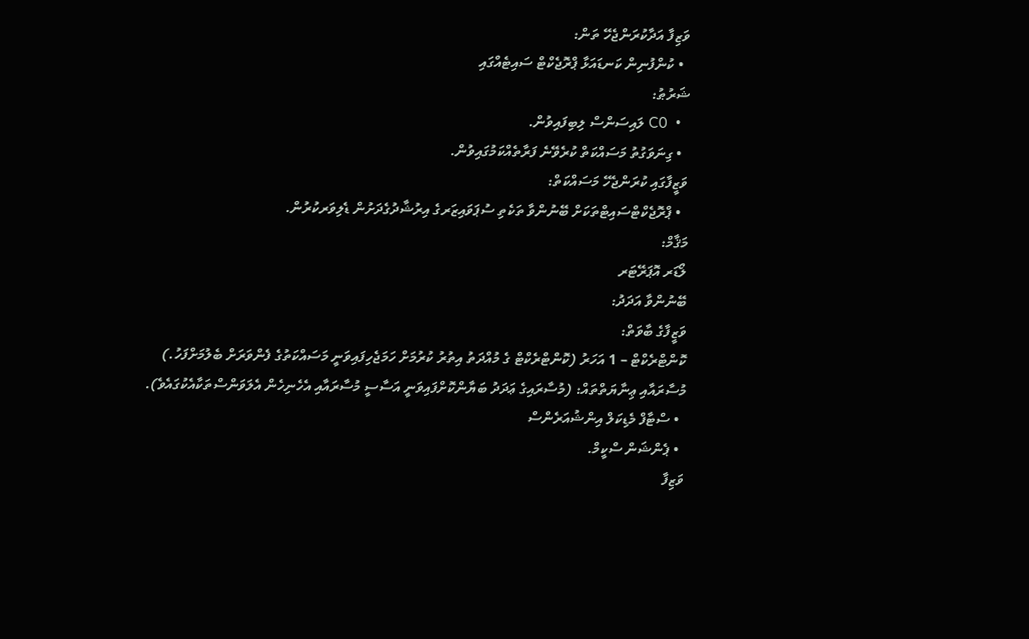ވަޒިފާ އަދާކުރަންޖެހޭ ތަން:
  • ކުންފުނިން ކަނޑައަޅާ ޕްރޮޖެކްޓް ސައިޓެއްގައި
ޝަރުޠު:
  •  C0 ލައިސަންސް ލިބިފައިވުން.
  • ގިނަވަގުތު މަސައްކަތް ކުރެވޭނެ ފަރާތެއްކަމުގައިވުން.
ވަޒީފާގައި ކުރަންޖެހޭ މަސައްކަތް:
  • ޕްރޮޖެކްޓްސައިޓްތަކަށް ބޭނުންވާ ތަކެތި ސުޕަވައިޒަރގެ އިރުޝާދުގެދަށުން ޑެލިވަރކުރުން.
މަޤާމް:
ލޯޑަރ އޮޕަރޭޓަރ
ބޭނުންވާ އަދަދު:
ވަޒީފާގެ ބާވަތް:
ކޮންޓްރެކްޓް – 1 އަހަރު (ކޮންޓްރެކްޓް ގެ މުއްދަތު އިތުރު ކުރުމަށް ހަމަޖެހިފައިވަނީ މަސައްކަތުގެ ފެންވަރަށް ބެލުމަށްފަހު.)
މުސާރައާއި ޢިނާޔަތްތައް: (މުސާރައިގެ ޢަދަދު ބަޔާންކޮށްފައިވަނީ އަސާސީ މުސާރައާއި އެހެނިހެން އެލަވަންސްތަކާއެކުގައެވެ).
  • ސްޓާފް މެޑިކަލް އިންޝުއަރެންސް
  • ޕެންޝަން ސްކީމް.
ވަޒިފާ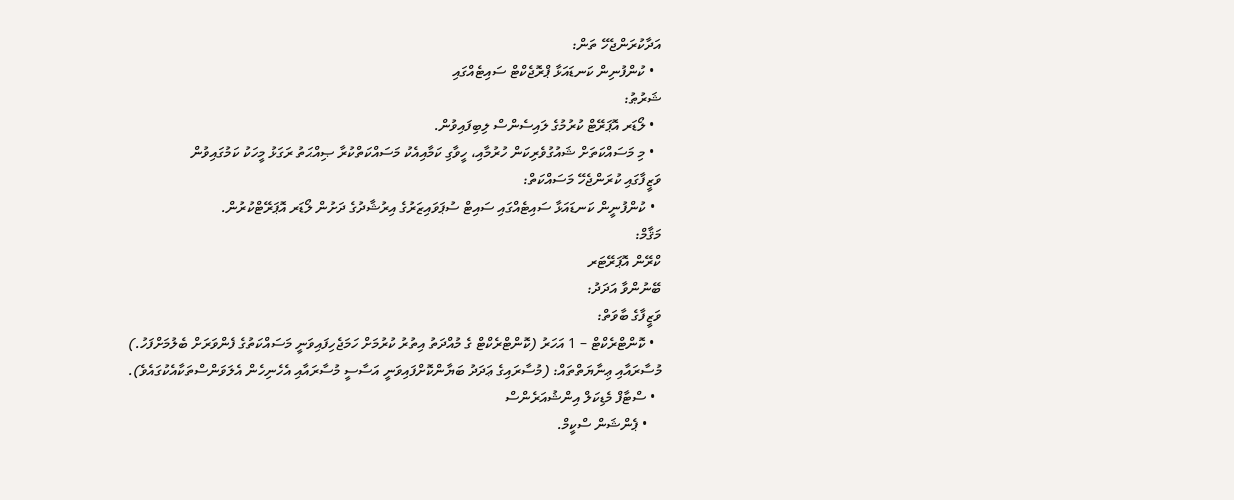އަދާކުރަންޖެހޭ ތަން:
  • ކުންފުނިން ކަނޑައަޅާ ޕްރޮޖެކްޓް ސައިޓެއްގައި
ޝަރުޠު:
  • ލޯޑަރ އޮޕަރޭޓް ކުރުމުގެ ލައިސެންސް ލިބިފައިވުން.
  • މި މަސައްކަތަށް ޝައުގުވެރިކަން ހުރުމާއި، ހީވާގި ކަމާއިއެކު މަސައްކަތްކުރާ ޞިއްޙަތު ރަގަޅު މީހަކު ކަމުގައިވުން
ވަޒީފާގައި ކުރަންޖެހޭ މަސައްކަތް:
  • ކުންފުނީން ކަނޑައަޅާ ސައިޓެއްގައި ސައިޓް ސުޕަވައިޒަރުގެ އިރުޝާދުގެ ދަށުން ލޯޑަރ އޮޕަރޭޓްކުރުން.
މަޤާމް:
ކްރޭން އޮޕަރޭޓަރ
ބޭނުންވާ އަދަދު:
ވަޒީފާގެ ބާވަތް:
  • ކޮންޓްރެކްޓް – 1 އަހަރު (ކޮންޓްރެކްޓް ގެ މުއްދަތު އިތުރު ކުރުމަށް ހަމަޖެހިފައިވަނީ މަސައްކަތުގެ ފެންވަރަށް ބެލުމަށްފަހު.)
މުސާރައާއި ޢިނާޔަތްތައް: (މުސާރައިގެ ޢަދަދު ބަޔާންކޮށްފައިވަނީ އަސާސީ މުސާރައާއި އެހެނިހެން އެލަވަންސްތަކާއެކުގައެވެ).
  • ސްޓާފް މެޑިކަލް އިންޝުއަރެންސް
    • ޕެންޝަން ސްކީމް.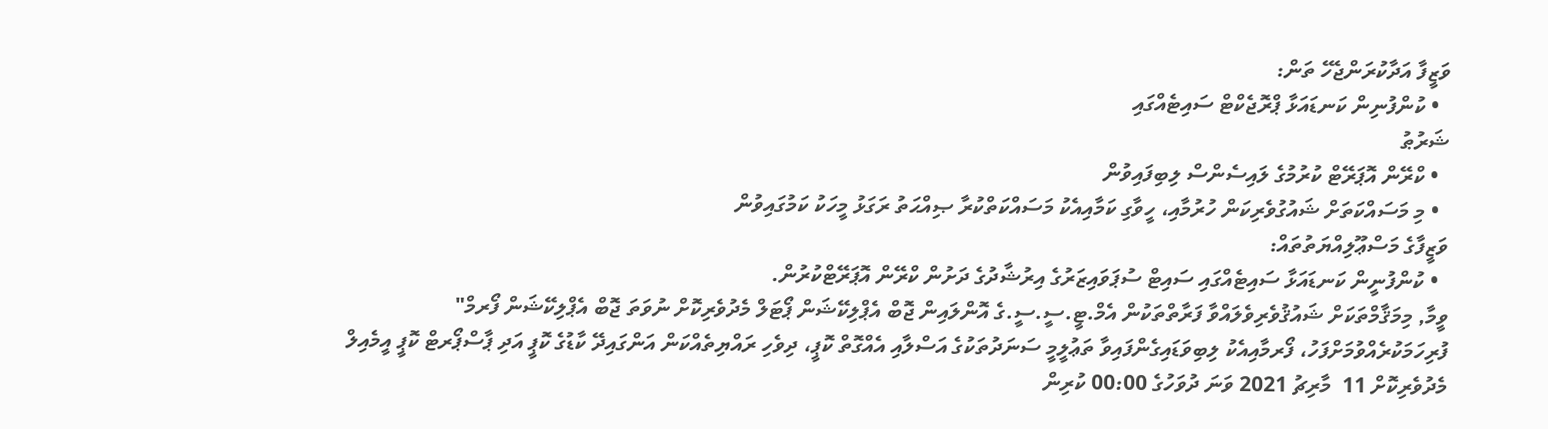ވަޒީފާ އަދާކުރަންޖެހޭ ތަން:
  • ކުންފުނިން ކަނޑައަޅާ ޕްރޮޖެކްޓް ސައިޓެއްގައި
ޝަރުޠު
  • ކްރޭން އޮޕަރޭޓް ކުރުމުގެ ލައިސެންސް ލިބިފައިވުން
  • މި މަސައްކަތަށް ޝައުގުވެރިކަން ހުރުމާއި، ހީވާގި ކަމާއިއެކު މަސައްކަތްކުރާ ޞިއްޙަތު ރަގަޅު މީހަކު ކަމުގައިވުން
ވަޒީފާގެ މަސްޢޫލިއްޔަތުތައް:
  • ކުންފުނީން ކަނޑައަޅާ ސައިޓެއްގައި ސައިޓް ސުޕަވައިޒަރުގެ އިރުޝާދުގެ ދަށުން ކްރޭން އޮޕަރޭޓްކުރުން.
ވީމާ, މިމަޤާމްތަކަށް ޝައުޤުވެރިވެލައްވާ ފަރާތްތަކުން އެމް.ޓީ.ސީ.ސީ.ގެ އޮންލައިން ޖޮބް އެޕްލިކޭޝަން ޕޯޓަލް މެދުވެރިކޮށް ނުވަތަ ޖޮބް އެޕްލިކޭޝަން ފޯރމް" ފުރިހަމަކުރެއްވުމަށްފަހު، ފޯރމާއިއެކު ލިބިވަޑައިގެންފައިވާ ތަޢުލީމީ ސަނަދުތަކުގެ އަސްލާއި އެއްގޮތް ކޮޕީ، ދިވެހި ރައްޔިތެއްކަން އަންގައިދޭ ކާޑުގެ ކޮޕީ އަދި ޕާސްޕޯރޓް ކޮޕީ އީމެއިލް މެދުވެރިކޮށް 11  މާރިޗު 2021 ވަނަ ދުވަހުގެ 00:00 ކުރިން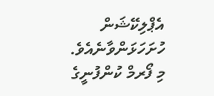އެޕްލިކޭޝަން ހުށަހަޅަންވާނެއެވެ. މި ފޯރމް ކުންފުނީގެ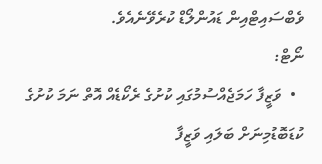ވެބްސައިޓްއިން ޑައުންލޯޑް ކުރެވޭނެއެވެ.
ނޯޓް:
  •  ވަޒީފާ ހަމަޖެއްސުމުގައި ކުށުގެ ރެކޯޑެއް އޮތް ނަމަ ކުށުގެ ކުޑަބޮޑުމިނަށް ބަލައި ވަޒީފާ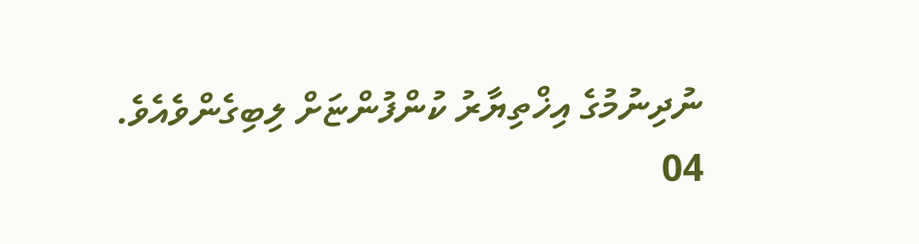ނުދިނުމުގެ އިޚްތިޔާރު ކުންފުންޏަށް ލިބިގެންވެއެވެ.
04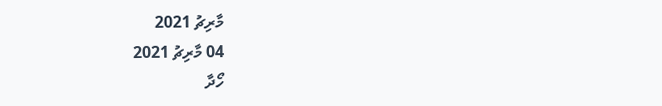މާރިޗު 2021
04 މާރިޗު 2021
ހޯދާ